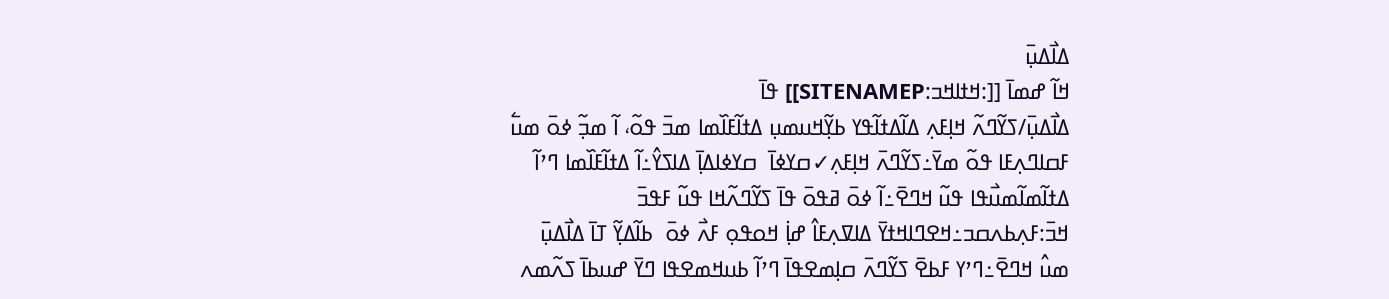ߡߊ߯ߡߎ߲߫
ߞߊ߬ ߝߘߊ߫ [[:ߞߙߊߞߏ:SITENAMEP]] ߟߊ߫
ߡߊ߯ߡߎ߲߫/ߖߌ߬ߣߍ߬ ߞߊ߲ߓߍ߲ ߡߊ߬ߡߙߊ߬ߟߌ ߕߌ߲߬ߞߎߘߎ߲ ߡߙߊ߬ߓߊ߰ߘߊ ߘߏ߫ ߟߋ߬، ߊ߬ ߘߏ߲߬ ߦߋ߫ ߘߎ߱ ߓߛߊߣߍ߲ߓߊ ߟߋ߬ ߘߌ߫߸ߖߌ߬ߣߍ߫ ߞߊ߲ߓߍ߲✓ߛߌߦߊ߫  ߛߌߦߊߡߊ߲߫ ߡߊߖߌ߮߸ߊ߬ ߡߙߊ߬ߓߊ߰ߘߊ ߣߴߊ߬ ߡߙߊ߬ߘߊ߬ߘߎ߯ߟߊ ߟߎ߬ ߞߣߐ߫߸ߊ߬ ߦߋ߫ ߥߟߋ߫ ߟߊ߫ ߖߌ߬ߣߍ߬ߞߊ ߟߎ߬ ߓߟߏ߫ ߞߏ߫:ߓߍ߲ߕߍߛߏ߸ߞߐߣߊߞߙߌ߫ ߡߊߜߍ߲ߓߊ߮ ߝߊ߲߭ ߞߋߟߋ߲ ߓߍ߯ ߦߋ߫  ߕߊ߬ߡߌ߲߬ ߠߊ߫ ߡߊ߯ߡߎ߲߫ ߘߎ߮ ߞߣߐ߫߸ߣߴߌ ߓߕߐ߫ ߖߌ߬ߣߍ߫ ߛߊ߲ߘߐߟߊ߫ ߣߴߊ߬ ߕߎߞߘߐߟߊ ߣߌ߫ ߝߎߕߊ߫ ߖߍ߬ߘߍ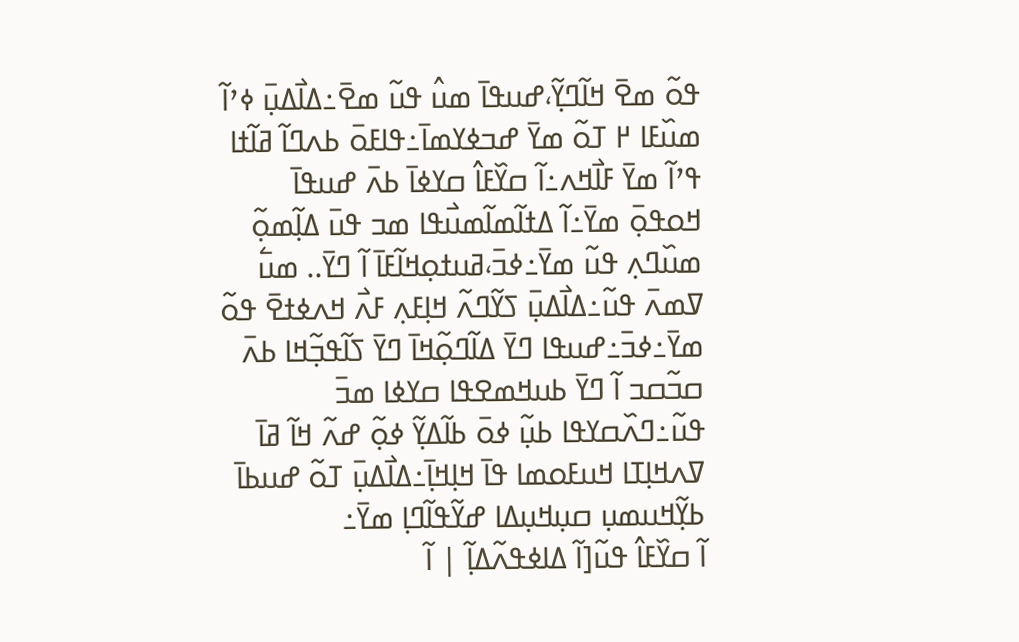ߟߋ߬ ߘߐ߫ ߞߊ߬ߣߌ߲߬،ߝߎߟߊ߫ ߘߎ߮ ߟߎ߬ ߘߐ߫߸ߡߊ߯ߡߎ߲߫ ߦߴߊ߬ ߘߎ߰ߓߊ ߂ ߠߋ߬ ߘߌ߫ ߝߏߦߌߘߊ߫߸ߟߊߓߋ߫ ߕߍߣߊ߬ ߥߊ߬ߙߊ ߟߴߊ߬ ߘߌ߫ ߓߊ߯ߞߍ߸ߊ߬ ߛߌ߰ߓߊ߮ ߛߌߦߊ߫ ߕߍ߫ ߝߎߟߊ߫ ߞߋߟߋ߲߫ ߘߌ߫߸ߊ߬ ߡߙߊ߬ߘߊ߬ߘߎ߯ߟߊ ߘߏ ߟߎ߫ ߡߊ߲߬ߘߋ߲߬ ߘߎ߰ߣߍ߲ ߟߎ߬ ߘߌ߫߸ߦߏ߫،ߥߎߙߋ߲ߞߊ߬ߓߊ߫ ߊ߬ ߣߌ߫.. ߘߎ߱ ߜߘߍ߫ ߟߎ߬߸ߡߊ߯ߡߎ߲߫ ߖߌ߬ߣߍ߬ ߞߊ߲ߓߍ߲ ߓߍ߯ ߞߍߦߙߐ߫ ߟߋ߬ ߘߌ߫߸ߦߏ߫߸ߝߎߟߊ ߣߌ߫ ߡߊ߬ߣߋ߲߬ߞߊ߫ ߣߌ߫ ߖߊ߬ߟߏ߲߬ߞߊ ߕߍ߫ ߛߏ߬ߛߏ ߊ߬ ߣߌ߫ ߕߎߞߘߐߟߊ ߛߌߦߊ ߘߏ߫ ߟߎ߬߸ߣߍ߰ߛߌߟߊ ߕߎ߲߬ ߦߋ߫ ߕߊ߬ߡߌ߲߬ ߦߋ߲߬ ߝߍ߬ ߞߊ߬ ߥߊ߫  ߜߍߞߊ߲ߠߊ ߞߎߓߋߘߊ ߟߊ߫ ߞߊ߲ߞߊ߲߫߸ߡߊ߯ߡߎ߲߫ ߠߋ߬ ߝߎߕߊ߫ ߕߌ߲߬ߞߎߘߎ߲ ߛߎ߲ߞߎ߲ߡߊ ߝߌ߬ߟߊ߬ߣߊ߲ ߘߌ߫߸
ߊ߬ ߛߌ߰ߓߊ߮ ߟߎ߬[ߊ߬ ߡߊߦߟߍ߬ߡߊ߲߬ | ߊ߬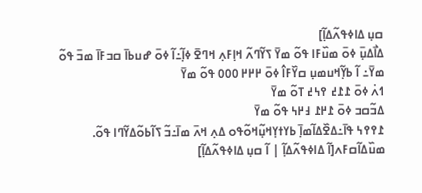ߛߎ߲ ߡߊߦߟߍ߬ߡߊ߲߬]
ߡߊ߯ߡߎ߲߫ ߦߋ߫ ߘߎ߰ߓߊ ߟߋ߬ ߘߌ߫ ߖߌ߬ߣߍ߬ ߞߊ߲ߓߍ߲ ߞߣߐ߫ ߦߊ߲߬߸ߊ߬ ߦߋ߫ ߝߎߕߊ߫ ߛߏߓߊ߫ ߘߏ߫ ߟߋ߬ ߘߌ߫߸ ߊ߬ ߕߌ߲߬ߞߎߘߎ߲ ߛߌ߰ߓߊ߮ ߦߋ߫ ߂߂߂ ߀߀߀ ߟߋ߬ ߘߌ߫
ߗߍ߭ ߦߋ߫ ߁߁߄ ߉߆߄ ߠߋ߬ ߘߌ߫
ߡߏ߬ߛߏ ߦߋ߫ ߁߂߁ ߃߂߆ ߟߋ߬ ߘߌ߫
߁߉߉߆ ߟߊ߫߸ߡߐ߰ߡߊ߬ߘߊ߲߫ ߕߌߙߌ߲ߞߎ߲߬ߞߋ߬ߟߋ ߡߍ߲ ߞߍ߫ ߘߊ߫߸ߏ߬ ߖߊ߬ߕߋ߬ߡߌ߬ߣߊ ߟߋ߬.
ߘߎ߰ߡߊ߬ߛߓߍ[ߊ߬ ߡߊߦߟߍ߬ߡߊ߲߬ | ߊ߬ ߛߎ߲ ߡߊߦߟߍ߬ߡߊ߲߬]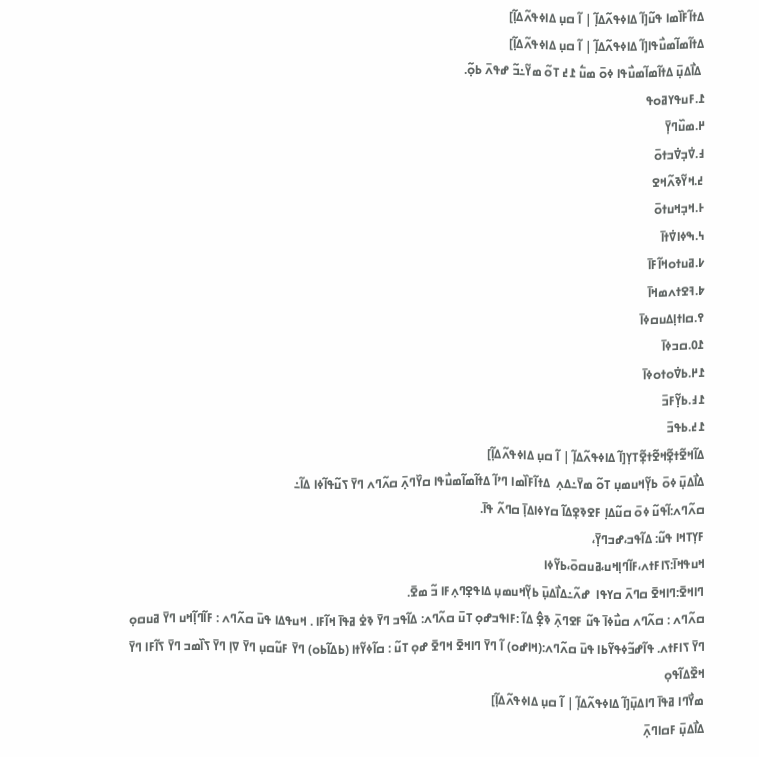ߡߙߊ߬ߓߊ߰ߘߊ ߟߎ߬[ߊ߬ ߡߊߦߟߍ߬ߡߊ߲߬ | ߊ߬ ߛߎ߲ ߡߊߦߟߍ߬ߡߊ߲߬]
ߡߙߊ߬ߘߊ߬ߘߎ߯ߟߊ[ߊ߬ ߡߊߦߟߍ߬ߡߊ߲߬ | ߊ߬ ߛߎ߲ ߡߊߦߟߍ߬ߡߊ߲߬]
 ߡߊ߯ߡߎ߲߫ ߡߙߊ߬ߘߊ߬ߘߎ߯ߟߊ ߦߋ߫ ߘߎ߱ ߁߄ ߠߋ߬ ߘߌ߬߸ߏ߬ ߝߟߍ߫ ߕߋ߲߬.
߁.ߓߎߟߌߥߋߟ
߂.ߘߎ߰ߣߌ߲߫
߃.ߜ߭ߏ߲ߜ߭ߏߙߋ߫
߄.ߞߌ߬ߢߍ߬ߞߐ
߅.ߞߏ߲ߞߎߙߋ߫
߆.ߒߦߊߜ߭ߙߊ߫
߇.ߥߎߙߋߞߊ߬ߓߊ߫
߈.ߔߐߙߍߘߞߊ߫
߉.ߛߊߙߊ߲ߡߎߛߦߊ߫
߁߀.ߛߏߦߊ߫
߁߂.ߕߜ߭ߋߙߋߦߊ߫
߁߃.ߕߌ߲߬ߓߏ߫
߁߄.ߕߟߏ߫
ߡߊ߬ߞߐ߬ߙߐ߲߬ߞߐ߬ߙߐ߲߬ߠߌ߲[ߊ߬ ߡߊߦߟߍ߬ߡߊ߲߬ | ߊ߬ ߛߎ߲ ߡߊߦߟߍ߬ߡߊ߲߬]
ߡߊ߯ߡߎ߲߫ ߦߋ߫ ߕߌ߲߬ߞߎߘߎ߲ ߠߋ߬ ߘߌ߫߸ߡߍ߲  ߡߙߊ߬ߓߊ߰ߘߊ ߣߴߊ߬ ߡߙߊ߬ߘߊ߬ߘߎ߯ߟߊ ߛߌ߰ߣߍ߲߫ ߛߍ߬ߣߍ ߣߌ߫ ߖߎ߬ߟߊ߬ߦߊ ߡߊ߬߸
ߛߍ߬ߣߍ:ߊ߬ߟߎ߬ ߦߋ߫ ߛߎ߬ߡߊ߲ ߓߐߢߐ߲ߡߊ߬ ߛߌߦߊߡߊ߲߫ ߛߣߍ߬ ߟߊ߫.
ߓߌ߲ߠߞߊ ߟߎ߬: ߡߊ߬ߟߏ،ߝߏߣߌ߲߫،
ߞߎߟߞߊ߫:ߖߊߓߙߍ،ߓߊ߬ߣߊ߲ߞߎ،ߥߎߛߋ߫،ߕߌ߬ߦߊ
ߣߊߞߐ߫:ߣߊߞߐ߫ ߛߣߍ߫ ߛߌߟߊ  ߝߍ߬߸ߡߊ߯ߡߎ߲߫ ߕߌ߲߬ߞߎߘߎ߲ ߡߊߟߐ߲ߣߍ߲ߓߊ ߏ߬ ߘߐ߫.
ߛߍ߬ߣߍ : ߛߍ߬ߣߍ ߛߎ߯ߦߊ߫ ߟߎ߬ ߓߐߣߍ߲߫ ߢߐ߲߮ ߡߊ߬ :ߓߊߟߏߝߋ߲ ߠߎ߫ ߛߍ߬ߣߍ: ߡߊ߬ߟߏ ߣߌ߫ ߢߐ߭ ߥߟߊ߫ ߞߊ߬ߓߊ . ߞߎߟߡߊ ߟߎ߫ ߛߍ߬ߣߍ : ߓߊ߬ߣߊ߲߬ߞߎ ߣߌ߫ ߥߎߛߋ߲ ߣߌ߫ ߖߊߓߙߍ. ߟߊ߬ߝߏ߬ߦߟߌ߬ߕߊ ߟߎ߫ ߛߍ߬ߣߍ:(ߞߊߝߋ) ߊ߬ ߣߌ߫ ߣߊߞߐ߫ ߞߣߐ߫ ߝߋ߲ ߠߎ߬ : ߛߊ߬ߦߌ߬ߙߊ (ߕߡߊ߬ߕߋ) ߣߌ߫ ߓߎ߬ߛߎ߲ ߣߌ߫ ߜߊ߲ ߣߌ߫ ߖߊ߰ߘߏ ߣߌ߫ ߖߊ߬ߓߊ ߣߌ߫ ߞߐ߰ߡߊ߬ߟߋ߲
ߘߌ߯ߣߊ ߥߟߊ߫ ߣߊߡߎ߲߫[ߊ߬ ߡߊߦߟߍ߬ߡߊ߲߬ | ߊ߬ ߛߎ߲ ߡߊߦߟߍ߬ߡߊ߲߬]
ߡߊ߯ߡߎ߲߫ ߓߛߊߣߍ߲߫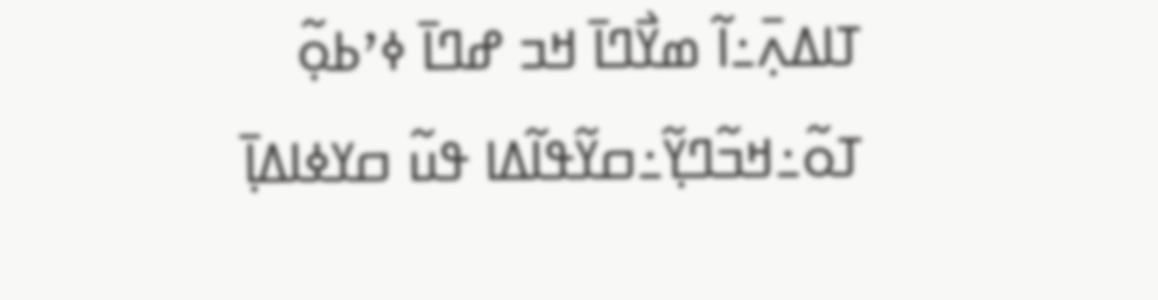ߠߊߡߍ߲߫߸ߊ߬ ߘߌ߯ߣߊ߫ ߞߏ ߝߣߊ߫ ߦߴߕߋ߲߬ ߠߋ߬߸ߞߏ߬ߣߌ߲߬߸ߛߌ߬ߟߊ߬ߡߊ ߟߎ߬ ߛߌߦߊߡߊ߲߫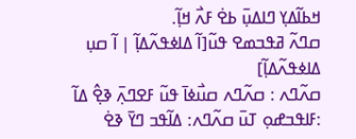ߞߕߊ߬ߡߌ߲ ߣߊߡߎ߲߫ ߕߐ߭ ߓߍ߯ ߞߊ߲߬.
ߛߣߍ߬ ߥߟߏߘߐ ߟߎ߬[ߊ߬ ߡߊߦߟߍ߬ߡߊ߲߬ | ߊ߬ ߛߎ߲ ߡߊߦߟߍ߬ߡߊ߲߬]
ߛߍ߬ߣߍ : ߛߍ߬ߣߍ ߛߎ߯ߦߊ߫ ߟߎ߬ ߓߐߣߍ߲߫ ߢߐ߲߮ ߡߊ߬ :ߓߊߟߏߝߋ߲ ߠߎ߫ ߛߍ߬ߣߍ: ߡߊ߬ߟߏ ߣߌ߫ ߢߐ߭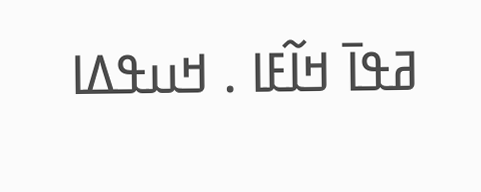ߥߟߊ߫ ߞߊ߬ߓߊ . ߞߎߟߡߊ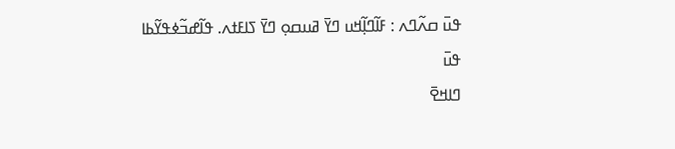ߟߎ߫ ߛߍ߬ߣߍ : ߓߊ߬ߣߊ߲߬ߞߎ ߣߌ߫ ߥߎߛߋ߲ ߣߌ߫ ߖߊߓߙߍ. ߟߊ߬ߝߏ߬ߦߟߌ߬ߕߊ ߟߎ߫
ߣߊߞߐ߫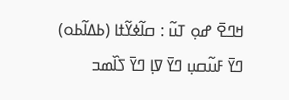ߞߣߐ߫ ߝߋ߲ ߠߎ߬ : ߛߊ߬ߦߌ߬ߙߊ (ߕߡߊ߬ߕߋ) ߣߌ߫ ߓߎ߬ߛߎ߲ ߣߌ߫ ߜߊ߲ ߣߌ߫ ߖߊ߰ߘߏ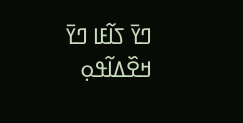ߣߌ߫ ߖߊ߬ߓߊ ߣߌ߫ ߞߐ߰ߡߊ߬ߟߋ߲